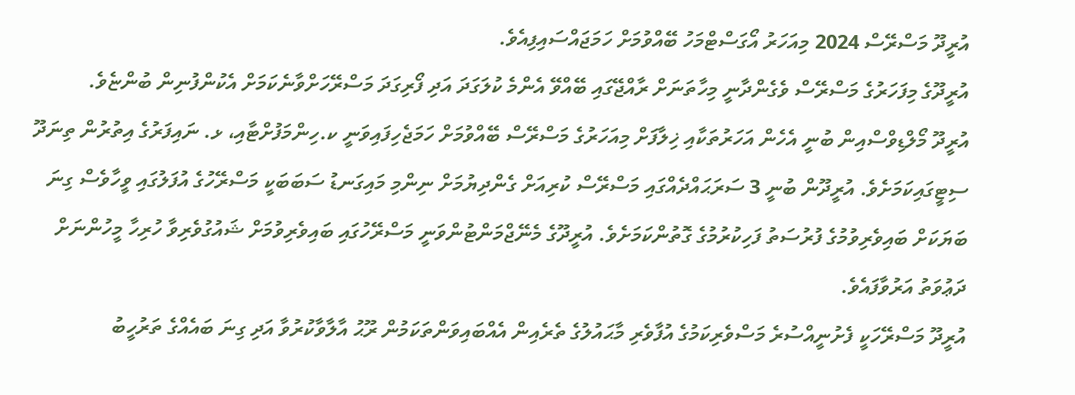އުރީދޫ މަސްރޭސް 2024 މިއަހަރު އޯގަސްޓްމަހު ބޭއްވުމަށް ހަމަޖައްސައިފިއެވެ.
އުރީދޫގެ މިފަހަރުގެ މަސްރޭސް ވެގެންދާނީ މިހާތަނަށް ރާއްޖޭގައި ބޭއްވޭ އެންމެ ކުލަގަދަ އަދި ފޯރިގަދަ މަސްރޭހަށްވާނެކަމަށް އެކުންފުނިން ބުންޏެވެ.
އުރީދޫ މޯލްޑިވްސްއިން ބުނީ އެހެން އަހަރުތަކާއި ޚިލާފަށް މިއަހަރުގެ މަސްރޭސް ބޭއްވުމަށް ހަމަޖެހިފައިވަނީ ކ.ހިންމަފުށްޓާއި، ޅ. ނައިފަރުގެ އިތުރުން ތިނަދޫ ސިޓީގައިކަމަށެވެ. އުރީދޫން ބުނީ 3 ސަރަޙައްދެއްގައި މަސްރޭސް ކުރިއަށް ގެންދިޔުމަށް ނިންމި މައިގަނޑު ސަބަބަކީ މަސްރޭހުގެ އުފަލުގައި ވީހާވެސް ގިނަ ބަޔަކަށް ބައިވެރިވުމުގެ ފުރުސަތު ފަހިކުރުމުގެ ގޮތުންކަމަށެވެ. އުރީދޫގެ މެނޭޖްމަންޓުންވަނީ މަސްރޭހުގައި ބައިވެރިވުމަށް ޝައުގުވެރިވާ ހުރިހާ މީހުންނަށް ދަޢުވަތު އަރުވާފައެވެ.
އުރީދޫ މަސްރޭހަކީ ފެށުނީއްސުރެ މަސްވެރިކަމުގެ އުފާވެރި މާޙައުލުގެ ތެރެއިން އެއްބައިވަންތަކަމުން ރޫޙު އާލާވާކުރުވާ އަދި ގިނަ ބައެއްގެ ތަރުހީބު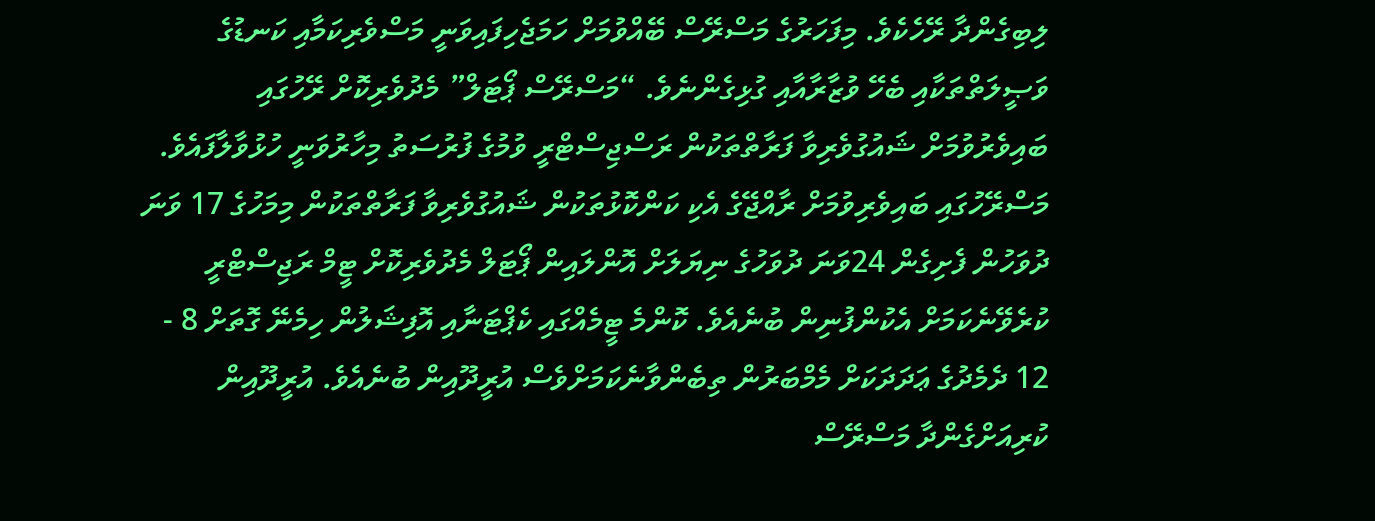ލިބިގެންދާ ރޭހެކެވެ. މިފަހަރުގެ މަސްރޭސް ބޭއްވުމަށް ހަމަޖެހިފައިވަނީ މަސްވެރިކަމާއި ކަނޑުގެ ވަޞީލަތްތަކާއި ބެހޭ ވުޒާރާއާއި ގުޅިގެންނެވެ. “މަސްރޭސް ޕޯޓަލް” މެދުވެރިކޮށް ރޭހުގައި ބައިވެރުވުމަށް ޝައުގުވެރިވާ ފަރާތްތަކުން ރަސްޖިސްޓްރީ ވުމުގެ ފުރުސަތު މިހާރުވަނީ ހުޅުވާލާފައެވެ.
މަސްރޭހުގައި ބައިވެރިވުމަށް ރާއްޖޭގެ އެކި ކަންކޮޅުތަކުން ޝައުގުވެރިވާ ފަރާތްތަކުން މިމަހުގެ 17 ވަނަ ދުވަހުން ފެށިގެން 24ވަނަ ދުވަހުގެ ނިޔަލަށް އޮންލައިން ޕޯޓަލް މެދުވެރިކޮށް ޓީމް ރަޖިސްޓްރީ ކުރެވޭނެކަމަށް އެކުންފުނިން ބުނެއެވެ. ކޮންމެ ޓީމެއްގައި ކެޕްޓަނާއި އޮފިޝަލުން ހިމެނޭ ގޮތަށް 8 - 12 ދެމެދުގެ ޢަދަދަކަށް މެމްބަރުން ތިބެންވާނެކަމަށްވެސް އުރީދޫއިން ބުނެއެވެ. އުރީދޫއިން ކުރިއަށްގެންދާ މަސްރޭސް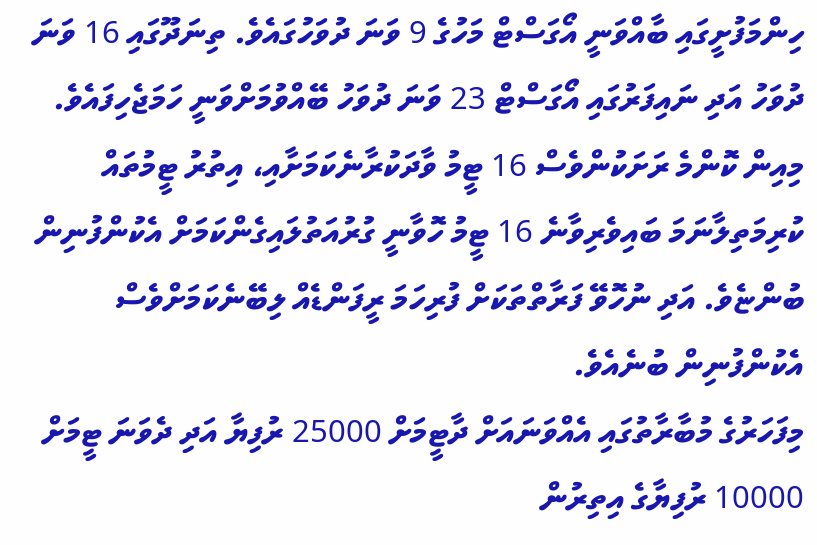ހިންމަފުށީގައި ބާއްވަނީ އޯގަސްޓް މަހުގެ 9 ވަނަ ދުވަހުގައެވެ. ތިނަދޫގައި 16 ވަނަ ދުވަހު އަދި ނައިފަރުގައި އޯގަސްޓް 23 ވަނަ ދުވަހު ބޭއްވުމަށްވަނީ ހަމަޖެހިފައެވެ.
މިއިން ކޮންމެ ރަށަކުންވެސް 16 ޓީމު ވާދަކުރާނެކަމަށާއި، އިތުރު ޓީމުތައް ކުރިމަތިލާނަމަ ބައިވެރިވާނެ 16 ޓީމު ހޮވާނީ ގުރުއަތުލައިގެންކަމަށް އެކުންފުނިން ބުންޏެވެ. އަދި ނުހޮވޭ ފަރާތްތަކަށް ފުރިހަމަ ރީފަންޑެއް ލިބޭނެކަމަށްވެސް އެކުންފުނިން ބުނެއެވެ.
މިފަހަރުގެ މުބާރާތުގައި އެއްވަނައަށް ދާޓީމަށް 25000 ރުފިޔާ އަދި ދެވަނަ ޓީމަށް 10000 ރުފިޔާގެ އިތިރުން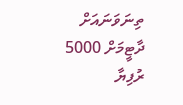ތިނަވަނައަށް ދާޓީމަށް 5000 ރުފިޔާ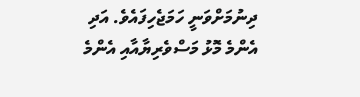ދިނުމަށްވަނީ ހަމަޖެހިފައެވެ. އަދި އެންމެ މޮޅު މަސްވެރިޔާއާއި އެންމެ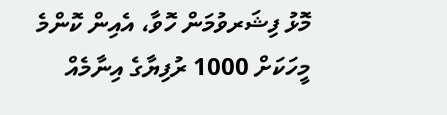މޮޅު ފިޝަރވުމަން ހޮވާ، އެއިން ކޮންމެ މީހަކަށް 1000 ރުފިޔާގެ އިނާމެއް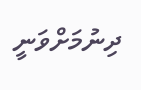ދިނުމަށްވަނީ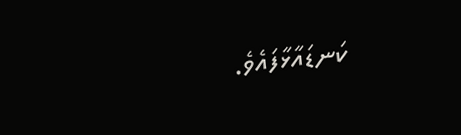ކަނޑައާޅާފައެވެ.